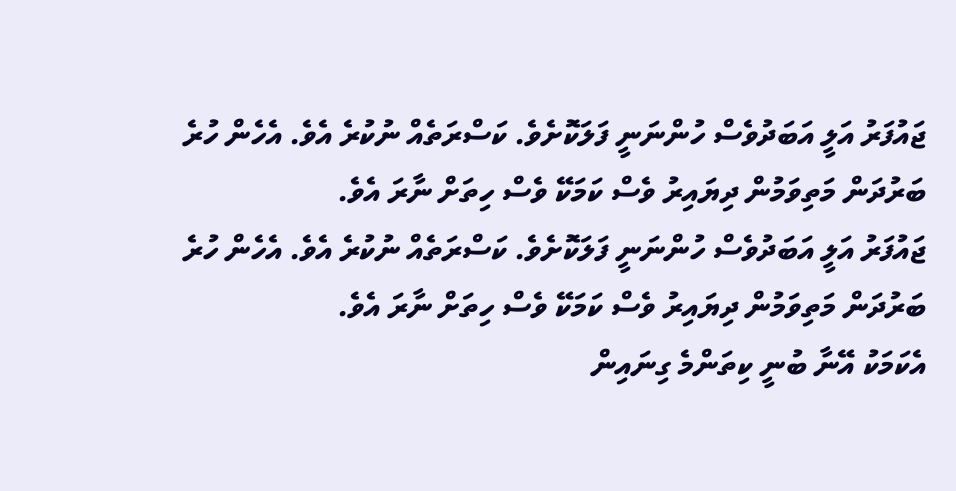ޖައުފަރު އަލީ އަބަދުވެސް ހުންނަނީ ފަލަކޮށެވެ. ކަސްރަތެއް ނުކުރެ އެވެ. އެހެން ހުރެ ބަރުދަން މަތިވަމުން ދިޔައިރު ވެސް ކަމަކޭ ވެސް ހިތަށް ނާރަ އެވެ.
ޖައުފަރު އަލީ އަބަދުވެސް ހުންނަނީ ފަލަކޮށެވެ. ކަސްރަތެއް ނުކުރެ އެވެ. އެހެން ހުރެ ބަރުދަން މަތިވަމުން ދިޔައިރު ވެސް ކަމަކޭ ވެސް ހިތަށް ނާރަ އެވެ.
އެކަމަކު އޭނާ ބުނީ ކިތަންމެ ގިނައިން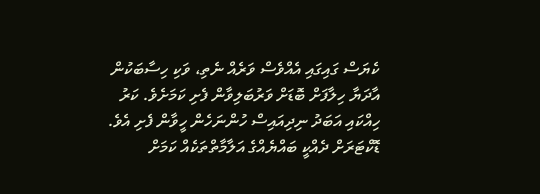ކެޔަސް ގައިގައި އެއްވެސް ވަރެއް ނެތި، ވަކި ހިސާބަކުން އާދަޔާ ހިލާފަށް ބޮޑަށް ވަރުބަލިވާން ފެށި ކަމަށެވެ. ކަރު ހިއްކައި އަބަދު ނިދިއައިސް ހުންނަހެން ހީވާން ފެށި އެވެ. ޑޮކްޓަރަށް ދެއްކީ ބައްޔެއްގެ އަލާމާތްތަކެއް ކަމަށް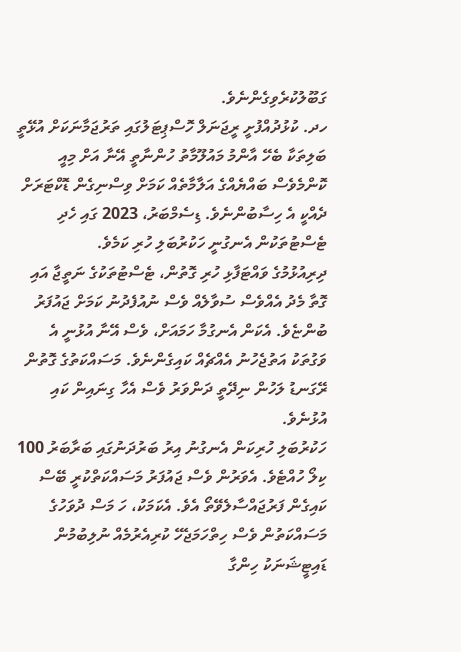ގަބޫލުކުރެވިގެންނެވެ.
ހދ. ކުޅުދުއްފުށީ ރީޖަނަލް ހޮސްޕިޓަލުގައި ތަރުޖަމާނަކަށް އުޅޭތީ ބަލިތަކާ ބެހޭ އާންމު މައުލޫމާތު ހުންނާތީ އޭނާ އަށް މިއީ ކޮންމެވެސް ބައްޔެއްގެ އަލާމާތެއް ކަމަށް ވިސްނިގެން ޑޮކްޓަރަށް ދެއްކީ އެ ހިސާބުންނެވެ. ޑިސެމްބަރު، 2023 ގައި ހެދި ޓެސްޓުތަކުން އެނގުނީ ހަކުރުބަލި ހުރި ކަމެވެ.
ދިރިއުޅުމުގެ ވައްޓަފާޅި ހުރި ގޮތުން، ޓެސްޓުތަކުގެ ނަތީޖާ އައި ގޮތާ މެދު އެއްވެސް ސުވާލެއް ވެސް ނުއުފެދުނު ކަމަށް ޖައުފަރު ބުންޏެވެ. އެކަން އެނގުމާ ހަމައަށް، ވެސް އޭނާ އުޅުނީ އެ ވަގުތަކު އަތުޖެހުނު އެއްޗެއް ކައިގެންނެވެ. މަސައްކަތުގެ ގޮތުން ރޭގަނޑު ލަހުން ނިދޭތީ ދަންވަރު ވެސް އެހާ ގިނައިން ކައި އުޅުނެވެ.
ހަކުރުބަލި ހުރިކަން އެނގުނު އިރު ބަރުދަނުގައި ބަރާބަރު 100 ކިލޯ ހުއްޓެވެ. އެވަރުން ވެސް ޖައުފަރު މަސައްކަތްކުރީ ބޭސް ކައިގެން ފަރުޖައްސާލެވޭތޯ އެވެ. އެކަމަކު، ހަ މަސް ދުވަހުގެ މަސައްކަތުން ވެސް ހިތްހަމަޖެހޭ ކުރިއެރުމެއް ނުލިބުމުން ޑައިޓީޝަނަކު ހިންގާ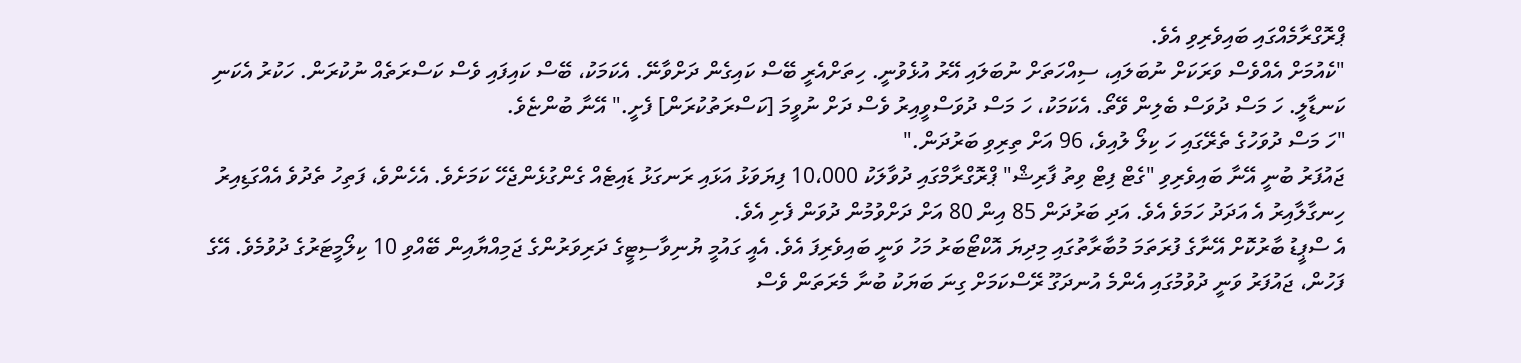ޕްރޮގްރާމެއްގައި ބައިވެރިވި އެވެ.
"ކެއުމަށް އެއްވެސް ވަރަކަށް ނުބަލައި، ސިއްހަތަށް ނުބަލައި އޭރު އުޅެވުނީ. ހިތަށްއެރީ ބޭސް ކައިގެން ދަށްވާނޭ. އެކަމަކު، ބޭސް ކައިފައި ވެސް ކަސްރަތެއް ނުކުރަން. ހަކުރު އެކަނި ކަނޑާލީ. ހަ މަސް ދުވަސް ބެލިން ވޭތޯ. އެކަމަކު، ހަ މަސް ދުވަސްވީއިރު ވެސް ދަށް ނުވީމަ [ކަސްރަތުކުރަން] ފެށީ." އޭނާ ބުންޏެވެ.
"ހަ މަސް ދުވަހުގެ ތެރޭގައި ހަ ކިލޯ ލުއިވެ، 96 އަށް ތިރިވި ބަރުދަން."
ޖައުފަރު ބުނީ އޭނާ ބައިވެރިވި "ގެޓް ފިޓް ވިތު ފާރިޝް" ޕްރޮގްރާމްގައި ދުވާލަކު 10،000 ފިޔަވަޅު އަޅައި ރަނގަޅު ޑައިޓެއް ގެންގުޅެންޖެހޭ ކަމަށެވެ. އެހެންވެ، ފަތިހު ތެދުވެ އެއްގަޑިއިރު ހިނގާލާއިރު އެ އަދަދު ހަމަވެ އެވެ. އަދި ބަރުދަން 85 އިން 80 އަށް ދަށްވުމުން ދުވަން ފެށި އެވެ.
އެ ސްޕީޑު ބާރުކޮށް އޭނާގެ ފުރަތަމަ މުބާރާތުގައި މިދިޔަ އޮކްޓޯބަރު މަހު ވަނީ ބައިވެރިފަ އެވެ. އެއީ ގައުމީ ޔުނިވާސިޓީގެ ދަރިވަރުންގެ ޖަމިއްޔާއިން ބޭއްވި 10 ކިލޯމީޓަރުގެ ދުވުމެވެ. އޭގެ ފަހުން، ޖައުފަރު ވަނީ ދުވުމުގައި އެންމެ އުނދަގޫ ރޭސްކަމަށް ގިނަ ބަޔަކު ބުނާ މެރަތަން ވެސް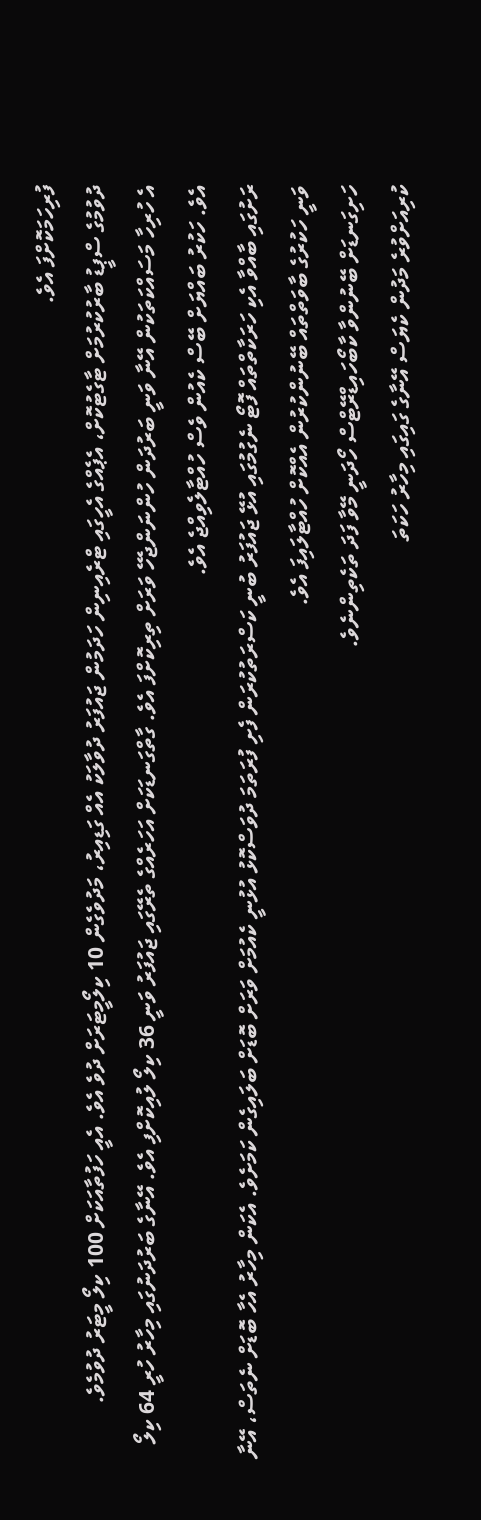ފުރިހަމަކޮށްފަ އެވެ.
ދުވުމުގެ ސްޕީޑު ބާރުކުރުމަށް ޓާގެޓުކޮށް، އެޕެއްގެ އެހީގައި ޓްރެއިނިން ހަދަމުން ޖައުފަރު ދުވާލަކު އެއް ގަޑިއިރު، މަދުވެގެން 10 ކިލޯމީޓަރަށް ދުވެ އެވެ. އެއީ ހަފުތާއަކަށް 100 ކިލޯ މީޓަރު ދުވުމެވެ.
އެ ހުރިހާ މަސައްކަތަކުން އޭނާ ވަނީ ބަރުދަން ހުންނަންޖެހޭ ވަރަށް ތިރިކޮށްފަ އެވެ. ގާތްގަނޑަކަށް އަހަރެއްގެ ތެރޭގައި ޖައުފަރު ވަނީ 36 ކިލޯ ލުއިކޮށްފި އެވެ. އޭނާގެ ބަރުދަނުގައި މިހާރު ހުރީ 64 ކިލޯ އެވެ. ހަކުރު ބައްޔަށް ބޭސް ކެއުން ވެސް ހުއްޓާލެވިއްޖެ އެވެ.
ރަށުގައި ބާއްވާ އެކި ހަރަކާތްތައް ފޮޓޯ ނެގުމުގައި އުޅޭ ޖައުފަރު ބުނީ ކަސްރަތުކުރަން ފެށި ފުރަތަމަ ދުވަސްކޮޅު އުޅުނީ ކެއުމަށް ވަރަށް ބޮޑަށް ބަލައިގެން ކަމަށެވެ. އެކަން މިހާރު އެހާ ބޮޑަށް ނެތަސް، އޭނާ ވަނީ ހަކުރުގެ ބާވަތްތައް ބޭނުންކުރުން އެއްކޮށް ހުއްޓާލައިފަ އެވެ.
ހަށިގަނޑަށް ބޭނުންވާ ކާބޯހައިޑްރޭޓްސް ހޯދަނީ މޭވާ ފަދަ ތަކެތިންނެވެ.
ކުރިއަށްވުރެ މަދުން ކެޔަސް އޭނާގެ ގައިގައި މިހާރު ހަކަތަ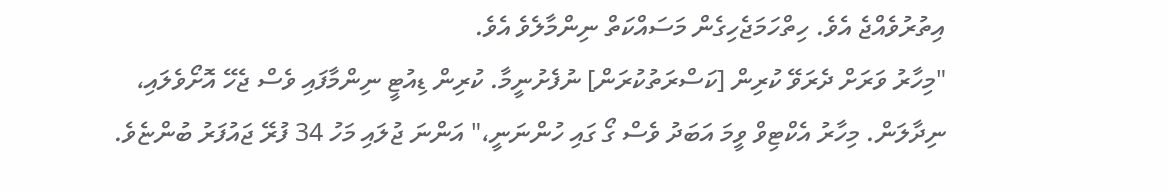އިތުރުވެއްޖެ އެވެ. ހިތްހަމަޖެހިގެން މަސައްކަތް ނިންމާލެވެ އެވެ.
"މިހާރު ވަރަށް ދެރަވޭ ކުރިން [ކަސްރަތުކުރަން] ނުފެށުނީމާ. ކުރިން ޑިއުޓީ ނިންމާފައި ވެސް ޖެހޭ އޮށޯވެލައި، ނިދާލަން. މިހާރު އެކްޓިވް ވީމަ އަބަދު ވެސް ގޯ ގައި ހުންނަނީ،" އަންނަ ޖުލައި މަހު 34 ފުރޭ ޖައުފަރު ބުންޏެވެ.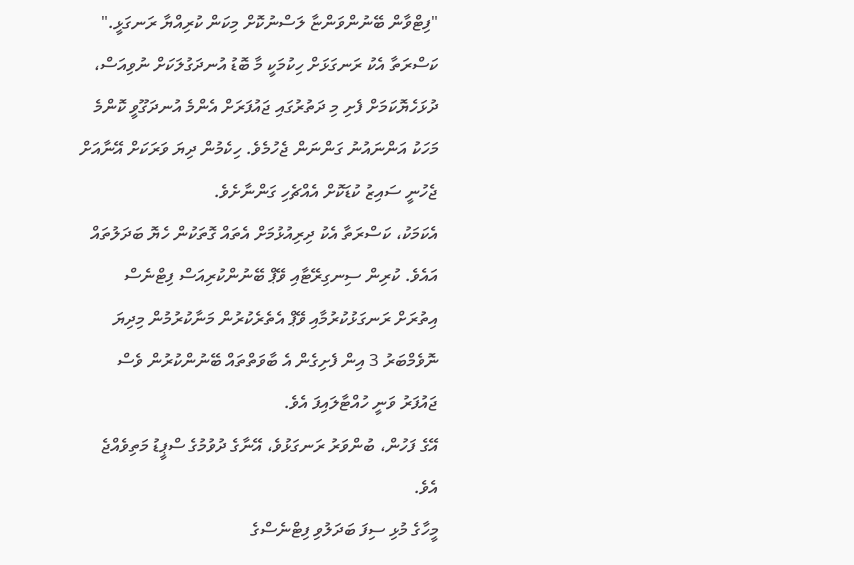"ފިޓްވާން ބޭނުންވަންޏާ ލަސްނުކޮށް މިކަން ކުރިއްޔާ ރަނގަޅީ."
ކަސްރަތާ އެކު ރަނގަޅަށް ހިކުމަކީ މާ ބޮޑު އުނދަގުލަކަށް ނުވިއަސް، ދުޅަހެޔޮކަމަށް ފެށި މި ދަތުރުގައި ޖައުފަރަށް އެންމެ އުނދަގޫވީ ކޮންމެ މަހަކު އަންނައުނު ގަންނަން ޖެހުމެވެ. ހިކެމުން ދިޔަ ވަރަކަށް އޭނާއަށް ޖެހުނީ ސައިޒު ކުޑަކޮށް އެއްޗެހި ގަންނާށެވެ.
އެކަމަކު، ކަސްރަތާ އެކު ދިރިއުޅުމަށް އެތައް ގޮތަކުން ހެޔޮ ބަދަލުތައް އައެވެ. ކުރިން ސިނގިރޭޓާއި ވޭޕް ބޭނުންކުރިއަސް ފިޓްނެސް އިތުރަށް ރަނގަޅުކުރުމާއި ވޭޕް އެތެރެކުރުން މަނާކުރުމުން މިދިޔަ ނޮވެމްބަރު 3 އިން ފެށިގެން އެ ބާވަތްތައް ބޭނުންކުރުން ވެސް ޖައުފަރު ވަނީ ހުއްޓާލައިފަ އެވެ.
އޭގެ ފަހުން، ބުންވަރު ރަނގަޅުވެ، އޭނާގެ ދުވުމުގެ ސްޕީޑު މަތިވެއްޖެ އެވެ.
މީހާގެ މުޅި ސިފަ ބަދަލުވި ފިޓްނެސްގެ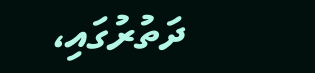ދަތުރުގައި،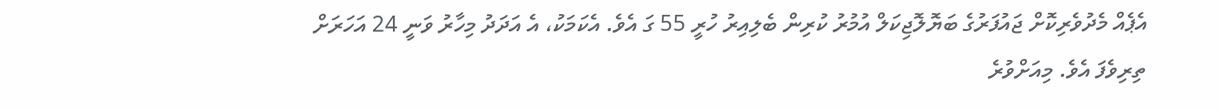އެޕެއް މެދުވެރިކޮށް ޖައުފަރުގެ ބަޔޮލޮޖިކަލް އުމުރު ކުރިން ބެލިއިރު ހުރީ 55 ގަ އެވެ. އެކަމަކު، އެ އަދަދު މިހާރު ވަނީ 24 އަހަރަށް ތިރިވެފަ އެވެ. މިއަށްވުރެ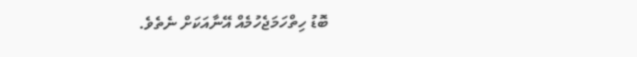ބޮޑު ހިތްހަމަޖެހުމެއް އޭނާއަކަށް ނެތެވެ.